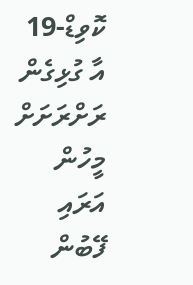ކޮވިޑް-19 އާ ގުޅިގެން ރަށްރަށަށް މީހުން އަރައި ފޭބުން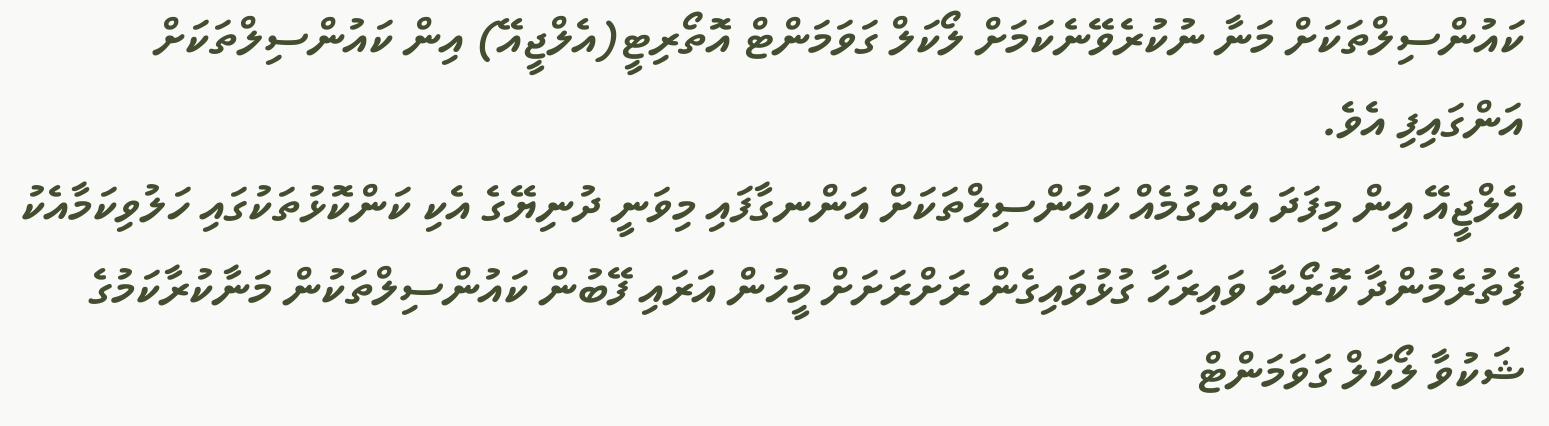ކައުންސިލްތަކަށް މަނާ ނުކުރެވޭނެކަމަށް ލޯކަލް ގަވަމަންޓް އޮތޯރިޓީ(އެލްޖީއޭ) އިން ކައުންސިލްތަކަށް އަންގައިފި އެވެ.
އެލްޖީއޭ އިން މިފަދަ އެންގުމެއް ކައުންސިލްތަކަށް އަންނގާފައި މިވަނީ ދުނިޔޭގެ އެކި ކަންކޮޅުތަކުގައި ހަލުވިކަމާއެކު ފެތުރެމުންދާ ކޮރޯނާ ވައިރަހާ ގުޅުވައިގެން ރަށްރަށަށް މީހުން އަރައި ފޭބުން ކައުންސިލްތަކުން މަނާކުރާކަމުގެ ޝަކުވާ ލޯކަލް ގަވަމަންޓް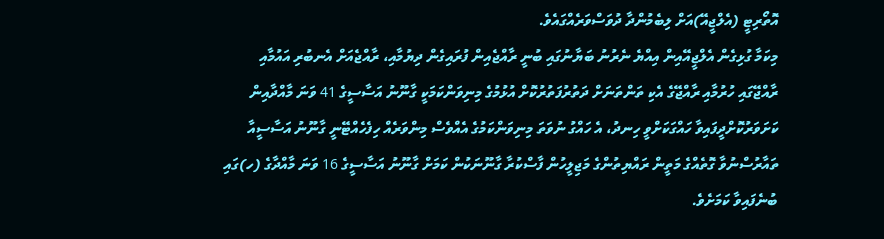އޮތޯރިޓީ (އެލްޖީއޭ)އަށް ލިބެމުންދާ ދުވަސްވަރެއްގައެވެ.
މިކަމާ ގުޅިގެން އެލްޖީއޭއިން އިއްޔެ ނެރުނު ބަޔާނުގައި ބުނީ ރާއްޖެއިން ފުރައިގެން ދިޔުމާއި، ރާއްޖެއަށް އެނބުރި އައުމާއި ރާއްޖޭގައި ހުރުމާއި ރާއްޖޭގެ އެކި ތަންތަނަށް ދަތުރުފަތުރުކޮށް އުޅުމުގެ މިނިވަންކަމަކީ ގާނޫނު އަސާސީގެ 41 ވަނަ މާއްދާއިން ކަށަވަރުކޮށްދީފައިވާ ހައްގަކަށްވީ ހިނދު، އެ ހައްގު ނުވަތަ މިނިވަންކަމުގެ އެއްވެސް މިންވަރެއް ހިފެހެއްޓޭނީ ގާނޫނު އަސާސީއާ ތައާރުސްނުވާ ގޮތެއްގެ މަތީން ރައްޔިތުންގެ މަޖިލީހުން ފާސްކުރާ ގާނޫނަކުން ކަމަށް ގާނޫނު އަސާސީގެ 16 ވަނަ މާއްދާގެ (ހ)ގައި ބުނެފައިވާ ކަމަށެވެ.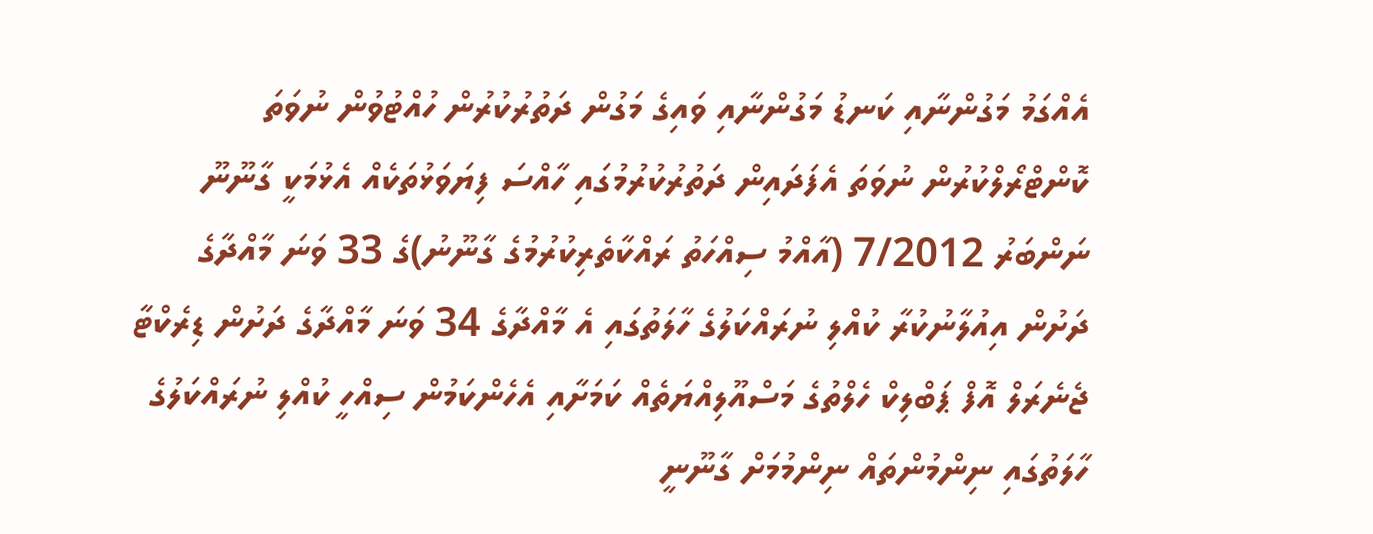އެއްގަމު މަގުންނާއި ކަނޑު މަގުންނާއި ވައިގެ މަގުން ދަތުރުކުރުން ހުއްޓުވުން ނުވަތަ ކޮންޓްރޯލްކުރުން ނުވަތަ އެފަދައިން ދަތުރުކުރުމުގައި ހާއްސަ ފިޔަވަޅުތަކެއް އެޅުމަކީ ގާނޫނޫ ނަންބަރު 7/2012 (އާއްމު ސިއްހަތު ރައްކާތެރިކުރުމުގެ ގާނޫނު)ގެ 33 ވަނަ މާއްދާގެ ދަށުން އިއުލާނުކުރާ ކުއްލި ނުރައްކަލުގެ ހާލަތުގައި އެ މާއްދާގެ 34 ވަނަ މާއްދާގެ ދަށުން ޑިރެކްޓާ ޖެނެރަލް އޮފް ޕަބްލިކް ހެލްތުގެ މަސްއޫލިއްޔަތެއް ކަމަށާއި އެހެންކަމުން ސިއްހީ ކުއްލި ނުރައްކަލުގެ ހާލަތުގައި ނިންމުންތައް ނިންމުމަށް ގާނޫނީ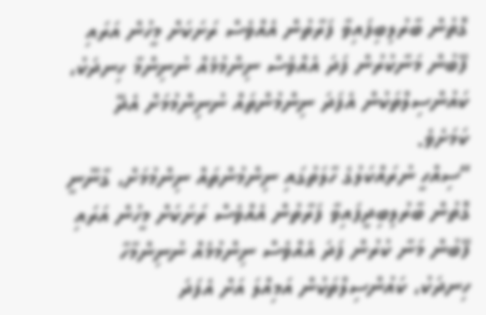ގޮތުން ބާރުލިބިފައިވާ ފަރާތުން އެއްވެސް ރަށަކަށް މީހުން އަރައި ފޭބުން މަނާކުރުން ފަދަ އެއްވެސް ނިންމުމެއް ނުނިންމާ ހިނދަކު، ކައުންސިލްތަކުން އެފަދަ ނިންމުންތައް ނުނިންމުމަށް އެދޭ ކަމަށެވެ.
“ސިއްހީ ނުރައްކަލުގެ ހާލަތުގައި ނިންމުންތައް ނިންމުމަށް، ގާނޫނީ ގޮތުން ބާރުލިބިދީފައިވާ ފަރާތުން އެއްވެސް ރަށަކަށް މީހުން އަރައި ފޭބުން މަނާ ކުރުން ފަދަ އެއްވެސް ނިންމުމެއް ނުނިންމާހާ ހިނދަކު، ކައުންސިލްތަކުން އަމިއްލަ އަށް އެފަދަ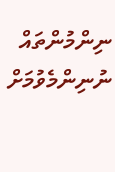ނިންމުންތައް ނުނިންމެވުމަށް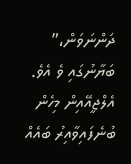ދަންނަވަން،” ބަޔާނުގައި ވެ އެވެ.
އެލްޖީއޭއިން މިހެން ބުނެފައިވާއިރު ބައެއް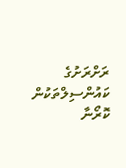ރަށްރަށުގެ ކައުންސިލްތަކުން ކޮރޯނާ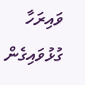ވައިރަހާ ގުޅުވައިގެން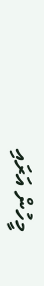މީހުން އަރައި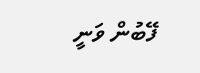ފޭބުން ވަނީ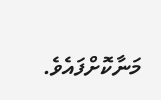މަނާކޮށްފައެވެ.